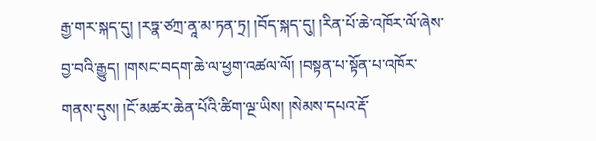རྒྱ་གར་སྐད་དུ། །རཏྣ་ཙཀྲ་ནཱ་མ་ཏན་ཏྲ། །བོད་སྐད་དུ། །རིན་པོ་ཆེ་འཁོར་ལོ་ཞེས་བྱ་བའི་རྒྱུད། །གསང་བདག་ཆེ་ལ་ཕྱག་འཚལ་ལོ། །བསྟན་པ་སྟོན་པ་འཁོར་གནས་དུས། །ངོ་མཚར་ཆེན་པོའི་ཚིག་ལྔ་ཡིས། །སེམས་དཔའ་རྡོ་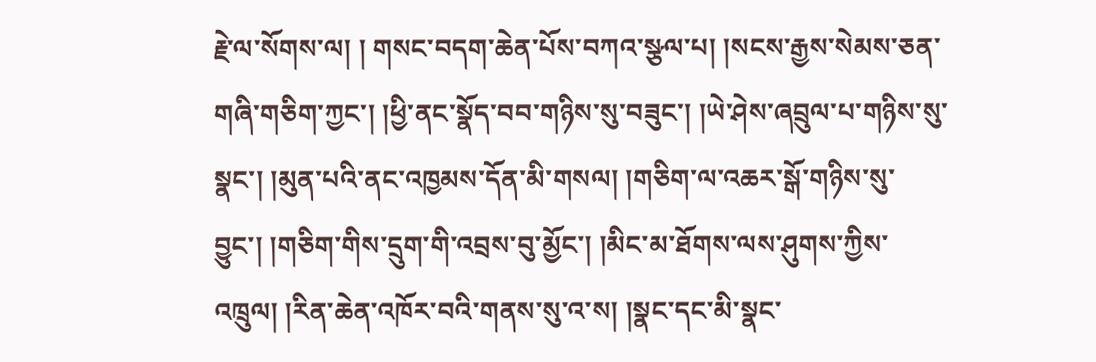རྗེ་ལ་སོགས་ལ། ། གསང་བདག་ཆེན་པོས་བཀའ་སྩལ་པ། །སངས་རྒྱས་སེམས་ཅན་གཞི་གཅིག་ཀྱང་། །ཕྱི་ནང་སྣོད་བབ་གཉིས་སུ་བཟུང་། །ཡེ་ཤེས་ཞབྲུལ་པ་གཉིས་སུ་སྣང་། །མུན་པའི་ནང་འཁྱམས་དོན་མི་གསལ། །གཅིག་ལ་འཆར་སྒོ་གཉིས་སུ་བྱུང་། །གཅིག་གིས་དྲུག་གི་འབྲས་བུ་མྱོང་། །མིང་མ་ཐོགས་ལས་ཤུགས་ཀྱིས་འཁྲུལ། །རིན་ཆེན་འཁོར་བའི་གནས་སུ་འ་ས། །སྣང་དང་མི་སྣང་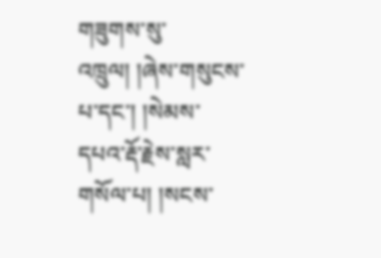གཟུགས་སུ་འཁྲུལ། །ཞེས་གསུངས་པ་དང་། །སེམས་དཔའ་རྡོ་རྗེས་སླར་གསོལ་པ། །སངས་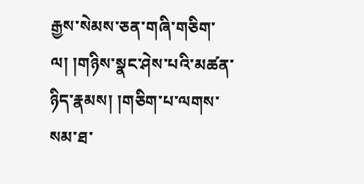རྒྱས་སེམས་ཅན་གཞི་གཅིག་ལ། །གཉིས་སྣང་ཤེས་པའི་མཚན་ཉིད་རྣམས། །གཅིག་པ་ལགས་སམ་ཐ་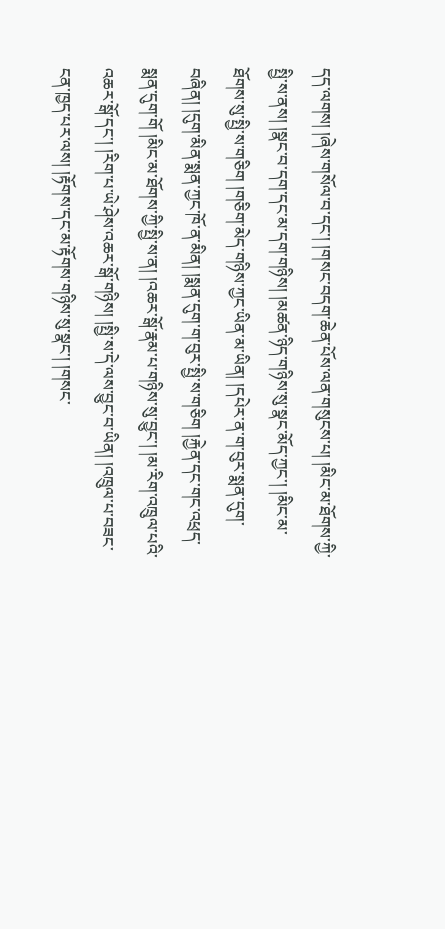དད་ལགས། །ཞེས་གསོལ་བ་དང་། །གསང་བདག་ཆེན་པོས་ལན་གསུངས་པ། །མིང་མ་ཐོགས་ཀྱི་སྤྱི་ས་ནས། །སྣང་བ་དག་དང་མ་དག་གཉིས། །མཚན་ཉིད་གཉིས་སུ་སྣང་མོད་ཀྱང་། །མིང་མ་ཐོགས་སུ་སྤྱི་ས་གཅིག །གཅིག་མེད་གཉིས་ཀྱང་ཡིན་མ་ཡིན། །དཔེར་ན་ག་བུར་སྨན་དུག་བཞིན། །དུག་མིན་སྨན་ཀྱང་ཁོ་ན་མིན། །སྨན་དུག་ག་བུར་སྤྱི་ས་གཅིག །རྐྱེན་དང་གང་འཕྲད་སྨན་དུག་གོ །མིང་མ་ཐོགས་ཀྱི་སྤྱི་ས་ན། །འཆར་སྒོ་རྣམ་པ་གཉིས་སུ་བྱུང་། །མ་རིག་འཁྲུལ་པའི་འཆར་སྒོ་དང་། །རིག་པ་ཡེ་ཤེས་འཆར་སྒོ་གཉིས། །སྤྱི་ས་དེ་ལས་བྱུང་བ་ཡིན། །འཁྲུལ་པ་བཟང་ངན་ཁྱད་པར་ལས། །རྟོགས་དང་མ་རྟོགས་གཉིས་སུ་སྣང་། །གསང་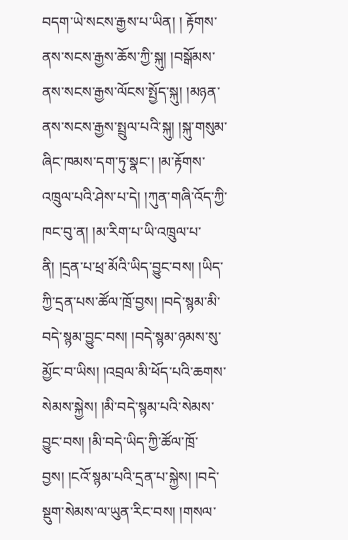བདག་ཡེ་སངས་རྒྱས་པ་ཡིན། ། རྟོགས་ནས་སངས་རྒྱས་ཆོས་ཀྱི་སྐུ། །བསྒོམས་ནས་སངས་རྒྱས་ལོངས་སྤྱོད་སྐུ། །མཉན་ནས་སངས་རྒྱས་སྤྲུལ་པའི་སྐུ། །སྐུ་གསུམ་ཞིང་ཁམས་དག་ཏུ་སྣང་། །མ་རྟོགས་འཁྲུལ་པའི་ཤེས་པ་དེ། །ཀུན་གཞི་འོད་ཀྱི་ཁང་བུ་ན། །མ་རིག་པ་ཡི་འཁྲུལ་པ་ནི། །དྲན་པ་ཕྲ་མོའི་ཡིད་བྱུང་བས། །ཡིད་ཀྱི་དྲན་པས་ཚོལ་ཁྲོ་བྱས། །བདེ་སྙམ་མི་བདེ་སྙམ་བྱུང་བས། །བདེ་སྙམ་ཉམས་སུ་མྱོང་བ་ཡིས། །འབྲལ་མི་ཕོད་པའི་ཆགས་སེམས་སྐྱེས། །མི་བདེ་སྙམ་པའི་སེམས་བྱུང་བས། །མི་བདེ་ཡིད་ཀྱི་ཚོལ་ཁྲོ་བྱས། །ངའོ་སྙམ་པའི་དྲན་པ་སྐྱེས། །བདེ་སྡུག་སེམས་ལ་ཡུན་རིང་བས། །གསལ་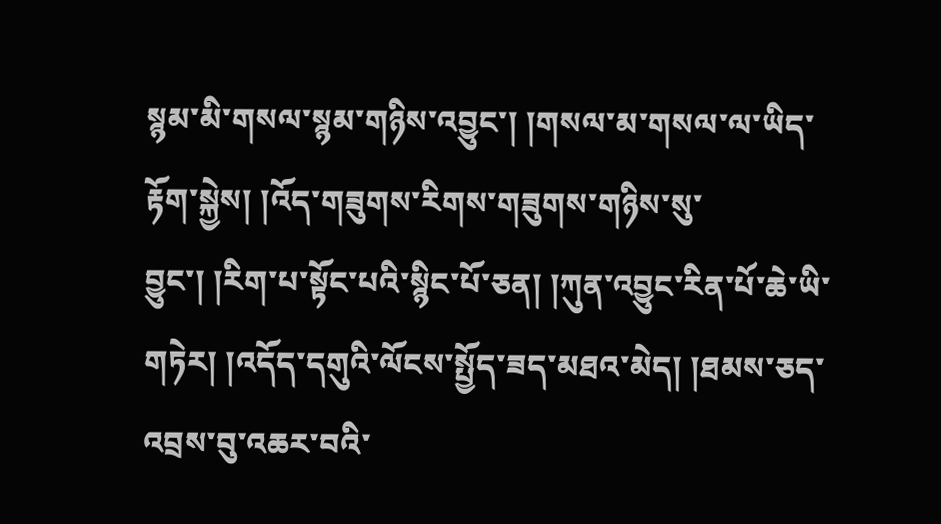སྙམ་མི་གསལ་སྙམ་གཉིས་འབྱུང་། །གསལ་མ་གསལ་ལ་ཡིད་རྟོག་སྐྱེས། །འོད་གཟུགས་རིགས་གཟུགས་གཉིས་སུ་བྱུང་། །རིག་པ་སྟོང་པའི་སྙིང་པོ་ཅན། །ཀུན་འབྱུང་རིན་པོ་ཆེ་ཡི་གཏེར། །འདོད་དགུའི་ལོངས་སྤྱོད་ཟད་མཐའ་མེད། །ཐམས་ཅད་འབྲས་བུ་འཆར་བའི་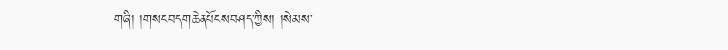གཞི། །གསངབདགཆེནཔོངསབཤད་ཀྱིས། །སེམས་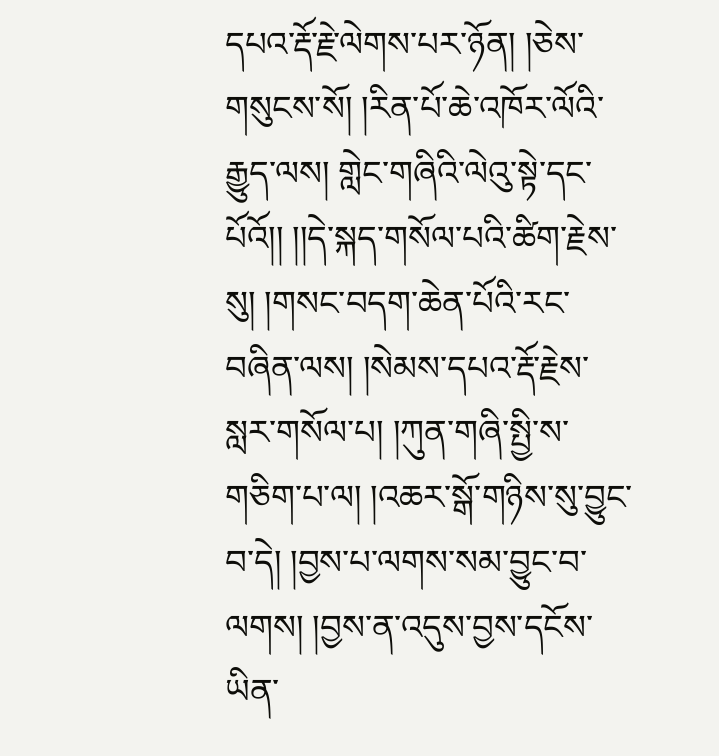དཔའ་རྡོ་རྗེ་ལེགས་པར་ཉོན། །ཅེས་གསུངས་སོ། །རིན་པོ་ཆེ་འཁོར་ལོའི་རྒྱུད་ལས། གླེང་གཞིའི་ལེའུ་སྟེ་དང་པོའོ།། །།དེ་སྐད་གསོལ་པའི་ཚིག་རྗེས་སུ། །གསང་བདག་ཆེན་པོའི་རང་བཞིན་ལས། །སེམས་དཔའ་རྡོ་རྗེས་སླར་གསོལ་པ། །ཀུན་གཞི་སྤྱི་ས་གཅིག་པ་ལ། །འཆར་སྒོ་གཉིས་སུ་བྱུང་བ་དེ། །བྱས་པ་ལགས་སམ་བྱུང་བ་ལགས། །བྱས་ན་འདུས་བྱས་དངོས་ཡིན་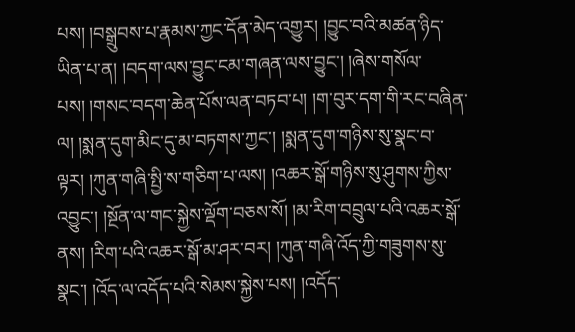པས། །བསྒྲུབས་པ་རྣམས་ཀྱང་དོན་མེད་འགྱུར། །བྱུང་བའི་མཚན་ཉིད་ཡིན་པ་ན། །བདག་ལས་བྱུང་ངམ་གཞན་ལས་བྱུང་། །ཞེས་གསོལ་པས། །གསང་བདག་ཆེན་པོས་ལན་བཏབ་པ། །ག་བུར་དག་གི་རང་བཞིན་ལ། །སྨན་དུག་མིང་དུ་མ་བཏགས་ཀྱང་། །སྨན་དུག་གཉིས་སུ་སྣང་བ་ལྟར། །ཀུན་གཞི་སྤྱི་ས་གཅིག་པ་ལས། །འཆར་སྒོ་གཉིས་སུ་ཤུགས་ཀྱིས་འབྱུང་། །སྔོན་ལ་གང་སྐྱེས་ལྡོག་བཅས་སོ། །མ་རིག་བབྲུལ་པའི་འཆར་སྒོ་ནས། །རིག་པའི་འཆར་སྒོ་མ་ཤར་བར། །ཀུན་གཞི་འོད་ཀྱི་གཟུགས་སུ་སྣང་། །འོད་ལ་འདོད་པའི་སེམས་སྐྱེས་པས། །འདོད་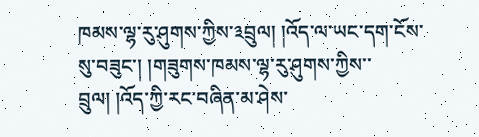ཁམས་ལྷ་རུ་ཤུགས་ཀྱིས་༣བྲུལ། །འོད་ལ་ཡང་དག་ངོས་སུ་བཟུང་། །གཟུགས་ཁམས་ལྷ་རུ་ཤུགས་ཀྱིས་་བྲུལ། །འོད་ཀྱི་རང་བཞིན་མ་ཤེས་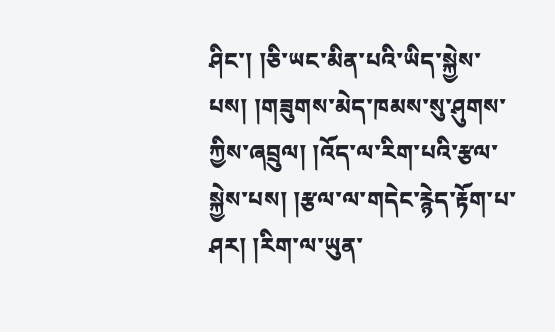ཤིང་། །ཅི་ཡང་མིན་པའི་ཡིད་སྐྱེས་པས། །གཟུགས་མེད་ཁམས་སུ་ཤུགས་ཀྱིས་ཞབྲུལ། །འོད་ལ་རིག་པའི་རྩལ་སྐྱེས་པས། །རྩལ་ལ་གདེང་རྙེད་རྟོག་པ་ཤར། །རིག་ལ་ཡུན་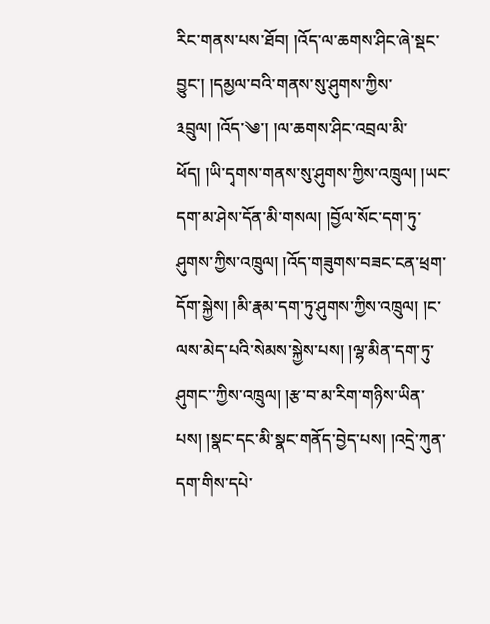རིང་གནས་པས་ཐོབ། །འོད་ལ་ཆགས་ཤིང་ཞེ་སྡང་བྱུང་། །དམྱལ་བའི་གནས་སུ་ཤུགས་ཀྱིས་༣བྲུལ། །འོད་༄་། །ལ་ཆགས་ཤིང་འབྲལ་མི་ཕོད། །ཡི་དྭགས་གནས་སུ་ཤུགས་ཀྱིས་འཁྲུལ། །ཡང་དག་མ་ཤེས་དོན་མི་གསལ། །བྱོལ་སོང་དག་ཏུ་ཤུགས་ཀྱིས་འཁྲུལ། །འོད་གཟུགས་བཟང་ངན་ཕྲག་དོག་སྐྱེས། །མི་རྣམ་དག་ཏུ་ཤུགས་ཀྱིས་འཁྲུལ། །ང་ལས་མེད་པའི་སེམས་སྐྱེས་པས། །ལྷ་མིན་དག་ཏུ་ཤུགང་་ཀྱིས་འཁྲུལ། །རྩ་བ་མ་རིག་གཉིས་ཡིན་པས། །སྣང་དང་མི་སྣང་གནོད་བྱེད་པས། །འདྲེ་ཀུན་དག་གིས་དཔེ་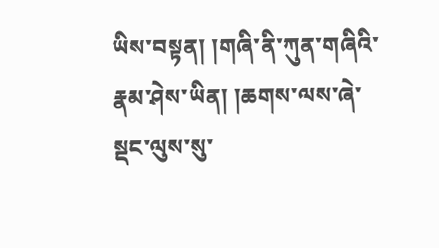ཡིས་བསྟན། །གཞི་ནི་ཀུན་གཞིའི་རྣམ་ཤེས་ཡིན། །ཆགས་ལས་ཞེ་སྡང་ལུས་སུ་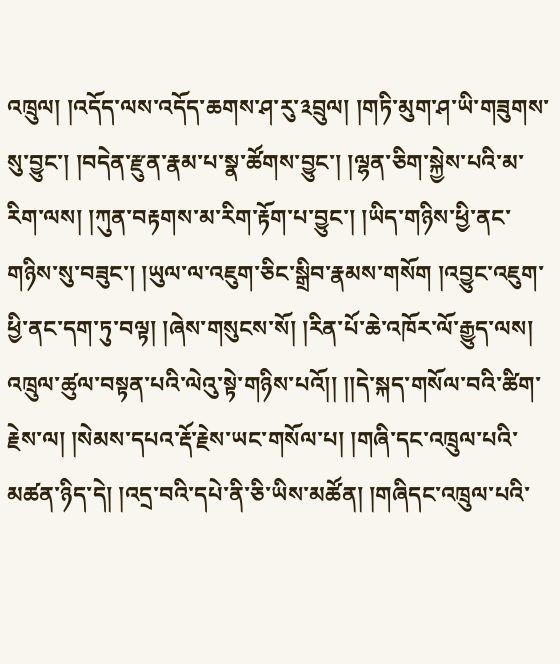འཁྲུལ། །འདོད་ལས་འདོད་ཆགས་ཤ་རུ་༣བྲུལ། །གཏི་མུག་ཤ་ཡི་གཟུགས་སུ་བྱུང་། །བདེན་རྫུན་རྣམ་པ་སྣ་ཚོགས་བྱུང་། །ལྷན་ཅིག་སྐྱེས་པའི་མ་རིག་ལས། །ཀུན་བརྟགས་མ་རིག་རྟོག་པ་བྱུང་། །ཡིད་གཉིས་ཕྱི་ནང་གཉིས་སུ་བཟུང་། །ཡུལ་ལ་འཇུག་ཅིང་སྒྲིབ་རྣམས་གསོག །འབྱུང་འཇུག་ཕྱི་ནང་དག་ཏུ་བལྟ། །ཞེས་གསུངས་སོ། །རིན་པོ་ཆེ་འཁོར་ལོ་རྒྱུད་ལས། འཁྲུལ་ཚུལ་བསྟན་པའི་ལེའུ་སྟེ་གཉིས་པའོ།། །།དེ་སྐད་གསོལ་བའི་ཚིག་རྗེས་ལ། །སེམས་དཔའ་རྡོ་རྗེས་ཡང་གསོལ་པ། །གཞི་དང་འཁྲུལ་པའི་མཚན་ཉིད་དེ། །འདྲ་བའི་དཔེ་ནི་ཅི་ཡིས་མཚོན། །གཞིདང་འཁྲུལ་པའི་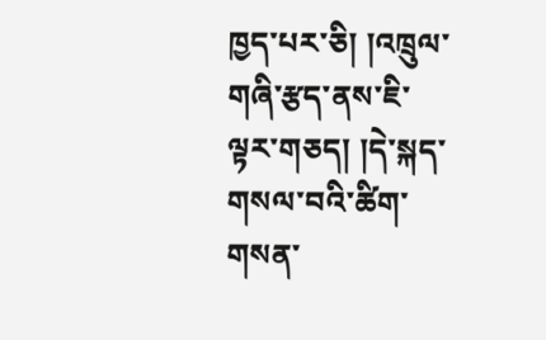ཁྱད་པར་ཅི། །འཁྲུལ་གཞི་རྩད་ནས་ཇི་ལྟར་གཅད། །དེ་སྐད་གསལ་བའི་ཚིག་གསན་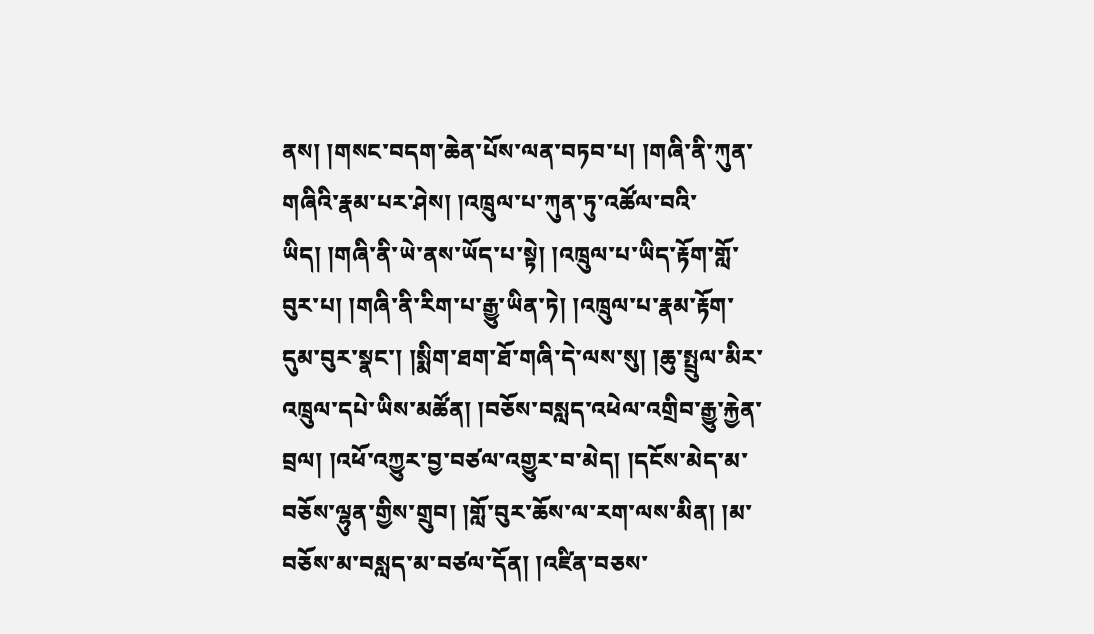ནས། །གསང་བདག་ཆེན་པོས་ལན་བཏབ་པ། །གཞི་ནི་ཀུན་གཞིའི་རྣམ་པར་ཤེས། །འཁྲུལ་པ་ཀུན་ཏུ་འཚོལ་བའི་ཡིད། །གཞི་ནི་ཡེ་ནས་ཡོད་པ་སྟེ། །འཁྲུལ་པ་ཡིད་རྟོག་གློ་བུར་པ། །གཞི་ནི་རིག་པ་རྒྱུ་ཡིན་ཏེ། །འཁྲུལ་པ་རྣམ་རྟོག་དུམ་བུར་སྣང་། །སྨིག་ཐག་ཐོ་གཞི་དེ་ལས་སུ། །ཆུ་སྤྲུལ་མིར་འཁྲུལ་དཔེ་ཡིས་མཚོན། །བཅོས་བསླད་འཕེལ་འགྲིབ་རྒྱུ་རྐྱེན་བྲལ། །འཕོ་འཀྱུར་བྱ་བཙལ་འགྱུར་བ་མེད། །དངོས་མེད་མ་བཅོས་ལྷུན་གྱིས་གྲུབ། །གློ་བུར་ཆོས་ལ་རག་ལས་མིན། །མ་བཅོས་མ་བསླད་མ་བཙལ་དོན། །འཛིན་བཅས་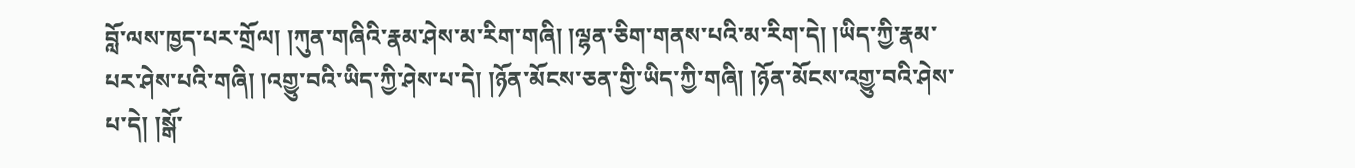བློ་ལས་ཁྱད་པར་གྲོལ། །ཀུན་གཞིའི་རྣམ་ཤེས་མ་རིག་གཞི། །ལྷན་ཅིག་གནས་པའི་མ་རིག་དེ། །ཡིད་ཀྱི་རྣམ་པར་ཤེས་པའི་གཞི། །འགྱུ་བའི་ཡིད་ཀྱི་ཤེས་པ་དེ། །ཉོན་མོངས་ཅན་གྱི་ཡིད་ཀྱི་གཞི། །ཉོན་མོངས་འགྱུ་བའི་ཤེས་པ་དེ། །སྒོ་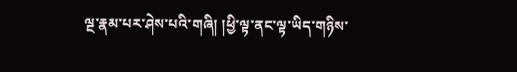ལྔ་རྣམ་པར་ཤེས་པའི་གཞི། །ཕྱི་ལྟ་ནང་ལྟ་ཡིད་གཉིས་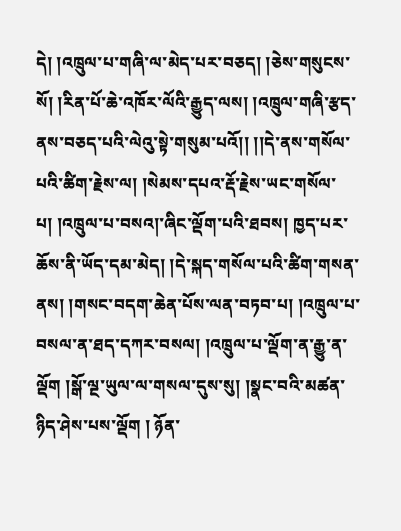དེ། །འཁྲུལ་པ་གཞི་ལ་མེད་པར་བཅད། །ཅེས་གསུངས་སོ། །རིན་པོ་ཆེ་འཁོར་ལོའི་རྒྱུད་ལས། །འཁྲུལ་གཞི་རྩད་ནས་བཅད་པའི་ལེའུ་སྟེ་གསུམ་པའོ།། །།དེ་ནས་གསོལ་པའི་ཚིག་རྗེས་ལ། །སེམས་དཔའ་རྡོ་རྗེས་ཡང་གསོལ་པ། །འཁྲུལ་པ་བསའ།་ཞིང་ལྡོག་པའི་ཐབས། ཁྱད་པར་ཆོས་ནི་ཡོད་དམ་མེད། །དེ་སྐད་གསོལ་པའི་ཚིག་གསན་ནས། །གསང་བདག་ཆེན་པོས་ལན་བཏབ་པ། །འཁྲུལ་པ་བསལ་ན་ཐད་དཀར་བསལ། །འཁྲུལ་པ་ལྡོག་ན་རྒྱུ་ན་ལྡོག །སྒོ་ལྔ་ཡུལ་ལ་གསལ་དུས་སུ། །སྣང་བའི་མཚན་ཉིད་ཤེས་པས་ལྡོག ། ཉོན་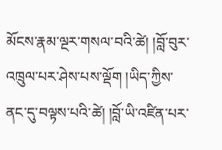མོངས་རྣམ་ལྔར་གསལ་བའི་ཚེ། །བློ་བུར་འཁྲུལ་པར་ཤེས་པས་ལྡོག །ཡིད་ཀྱིས་ནང་དུ་བལྟས་པའི་ཚེ། །བློ་ཡི་འཛིན་པར་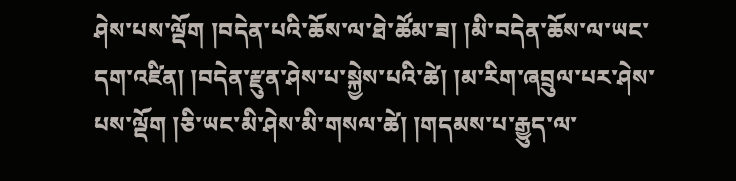ཤེས་པས་ལྡོག །བདེན་པའི་ཆོས་ལ་ཐེ་ཚོམ་ཟ། །མི་བདེན་ཆོས་ལ་ཡང་དག་འཛིན། །བདེན་རྫུན་ཤེས་པ་སྐྱེས་པའི་ཚེ། །མ་རིག་ཞབྲུལ་པར་ཤེས་པས་ལྡོག །ཅི་ཡང་མི་ཤེས་མི་གསལ་ཚེ། །གདམས་པ་རྒྱུད་ལ་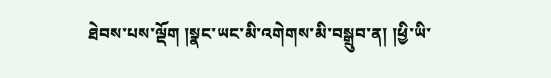ཐེབས་པས་ལྡོག །སྣང་ཡང་མི་འགེགས་མི་བསྒྲུབ་ན། །ཕྱི་ཡི་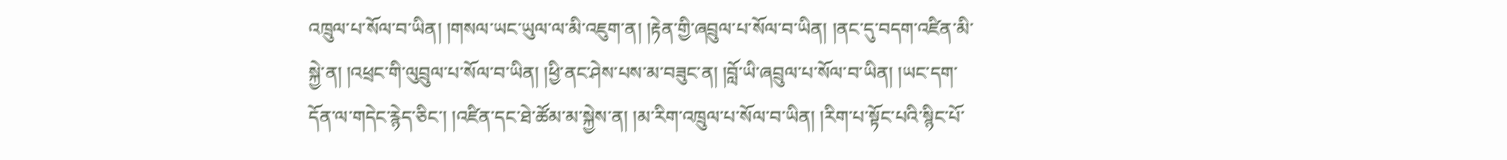འཁྲུལ་པ་སོལ་བ་ཡིན། །གསལ་ཡང་ཡུལ་ལ་མི་འཇུག་ན། །རྟེན་གྱི་ཞབྲུལ་པ་སོལ་བ་ཡིན། །ནང་དུ་བདག་འཛིན་མི་སྐྱེ་ན། །འཕྲང་གི་ལུབྲུལ་པ་སོལ་བ་ཡིན། །ཕྱི་ནང་ཤེས་པས་མ་བཟུང་ན། །བློ་ཡི་ཞབྲུལ་པ་སོལ་བ་ཡིན། །ཡང་དག་དོན་ལ་གདེང་རྙེད་ཅིང་། །འཛིན་དང་ཐེ་ཚོམ་མ་སྐྱེས་ན། །མ་རིག་འཁྲུལ་པ་སོལ་བ་ཡིན། །རིག་པ་སྟོང་པའི་སྙིང་པོ་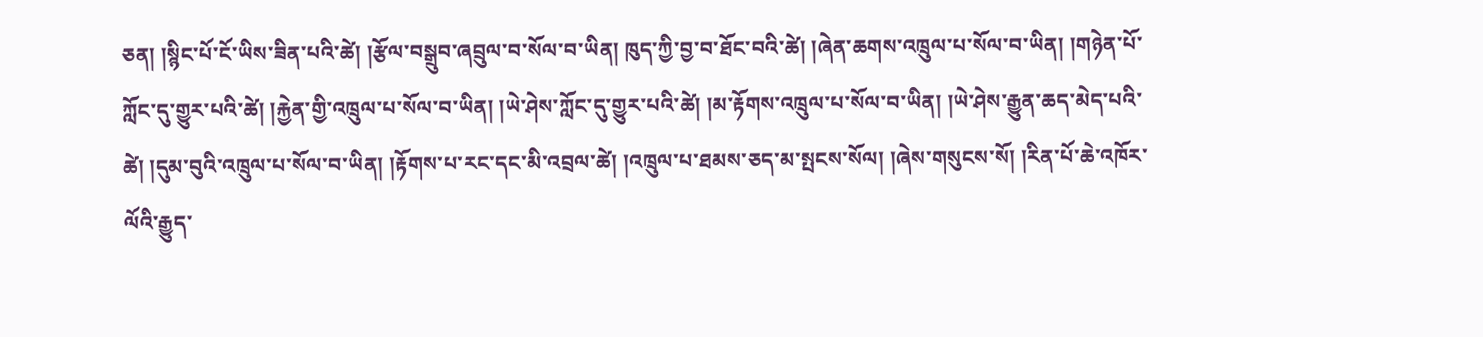ཅན། །སྙིང་པོ་ངོ་ཡིས་ཟིན་པའི་ཚེ། །རྩོལ་བསྒྲུབ་ཞབྲུལ་བ་སོལ་བ་ཡིན། ཁུད་ཀྱི་བྱ་བ་ཐོང་བའི་ཚེ། །ཞེན་ཆགས་འཁྲུལ་པ་སོལ་བ་ཡིན། །གཉེན་པོ་ཀློང་དུ་གྱུར་པའི་ཚེ། །རྐྱེན་གྱི་འཁྲུལ་པ་སོལ་བ་ཡིན། །ཡེ་ཤེས་ཀློང་དུ་གྱུར་པའི་ཚེ། །མ་རྟོགས་འཁྲུལ་པ་སོལ་བ་ཡིན། །ཡེ་ཤེས་རྒྱུན་ཆད་མེད་པའི་ཚེ། །དུམ་བུའི་འཁྲུལ་པ་སོལ་བ་ཡིན། །རྟོགས་པ་རང་དང་མི་འབྲལ་ཚེ། །འཁྲུལ་པ་ཐམས་ཅད་མ་སྤངས་སོལ། །ཞེས་གསུངས་སོ། །རིན་པོ་ཆེ་འཁོར་ལོའི་རྒྱུད་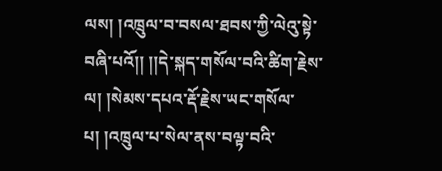ལས། །འཁྲུལ་བ་བསལ་ཐབས་ཀྱི་ལེའུ་སྟེ་བཞི་པའོ།། །།དེ་སྐད་གསོལ་བའི་ཚིག་རྗེས་ལ། །སེམས་དཔའ་རྡོ་རྗེས་ཡང་གསོལ་པ། །འཁྲུལ་པ་སེལ་ནས་བལྟ་བའི་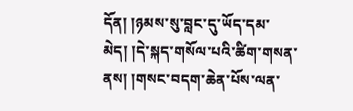དོན། །ཉམས་སུ་བླང་དུ་ཡོད་དམ་མེད། །དེ་སྐད་གསོལ་པའི་ཚིག་གསན་ནས། །གསང་བདག་ཆེན་པོས་ལན་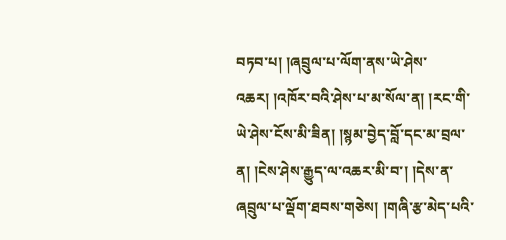བཏབ་པ། །ཞབྲུལ་པ་ལོག་ནས་ཡེ་ཤེས་འཆར། །འཁོར་བའི་ཤེས་པ་མ་སོལ་ན། །རང་གི་ཡེ་ཤེས་ངོས་མི་ཟིན། །སྙམ་བྱེད་བློ་དང་མ་བྲལ་ན། །ངེས་ཤེས་རྒྱུད་ལ་འཆར་མི་བ་། །དེས་ན་ཞབྲུལ་པ་ལྡོག་ཐབས་གཅེས། །གཞི་རྩ་མེད་པའི་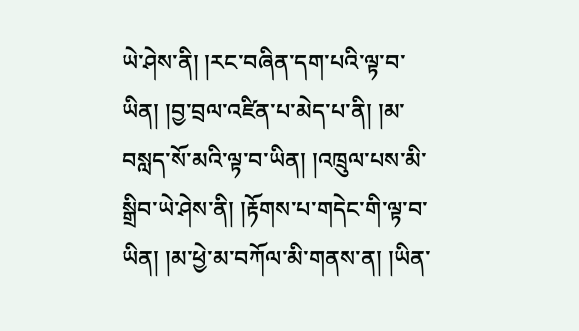ཡེ་ཤེས་ནི། །རང་བཞིན་དག་པའི་ལྟ་བ་ཡིན། །བྱ་བྲལ་འཛིན་པ་མེད་པ་ནི། །མ་བསླད་སོ་མའི་ལྟ་བ་ཡིན། །འཁྲུལ་པས་མི་སྒྲིབ་ཡེ་ཤེས་ནི། །རྟོགས་པ་གདེང་གི་ལྟ་བ་ཡིན། །མ་ཕྱེ་མ་བཀོལ་མི་གནས་ན། །ཡིན་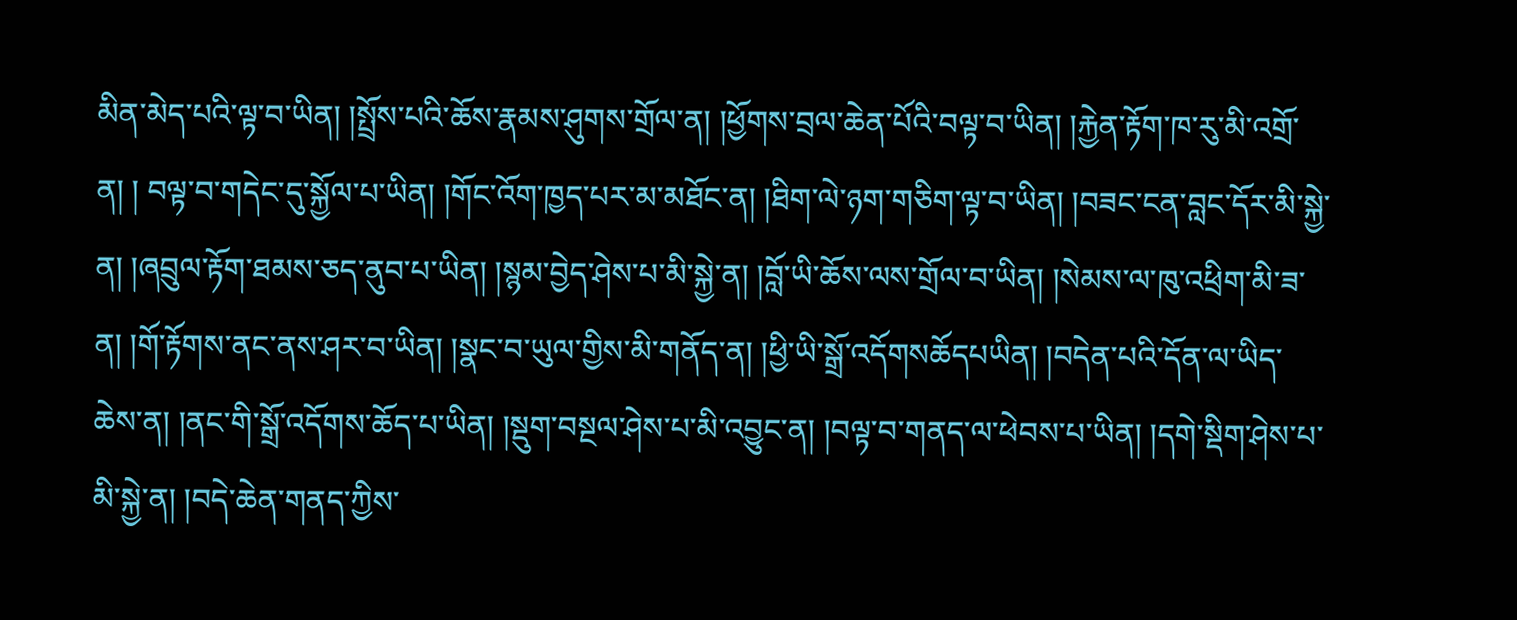མིན་མེད་པའི་ལྟ་བ་ཡིན། །སྤྲོས་པའི་ཆོས་རྣམས་ཤུགས་གྲོལ་ན། །ཕྱོགས་བྲལ་ཆེན་པོའི་བལྟ་བ་ཡིན། །རྐྱེན་རྟོག་ཁ་རུ་མི་འགྲོ་ན། ། བལྟ་བ་གདེང་དུ་སྐྱོལ་པ་ཡིན། །གོང་འོག་ཁྱད་པར་མ་མཐོང་ན། །ཐིག་ལེ་ཉག་གཅིག་ལྟ་བ་ཡིན། །བཟང་ངན་བླང་དོར་མི་སྐྱེ་ན། །ཞབྲུལ་རྟོག་ཐམས་ཅད་ནུབ་པ་ཡིན། །སྙམ་བྱེད་ཤེས་པ་མི་སྐྱེ་ན། །བློ་ཡི་ཆོས་ལས་གྲོལ་བ་ཡིན། །སེམས་ལ་ཁུ་འཕྲིག་མི་ཟ་ན། །གོ་རྟོགས་ནང་ནས་ཤར་བ་ཡིན། །སྣང་བ་ཡུལ་གྱིས་མི་གནོད་ན། །ཕྱི་ཡི་སྒྲོ་འདོགསཆོདཔཡིན། །བདེན་པའི་དོན་ལ་ཡིད་ཆེས་ན། །ནང་གི་སྒྲོ་འདོགས་ཆོད་པ་ཡིན། །སྡུག་བསྔལ་ཤེས་པ་མི་འབྱུང་ན། །བལྟ་བ་གནད་ལ་ཕེབས་པ་ཡིན། །དགེ་སྡིག་ཤེས་པ་མི་སྐྱེ་ན། །བདེ་ཆེན་གནད་ཀྱིས་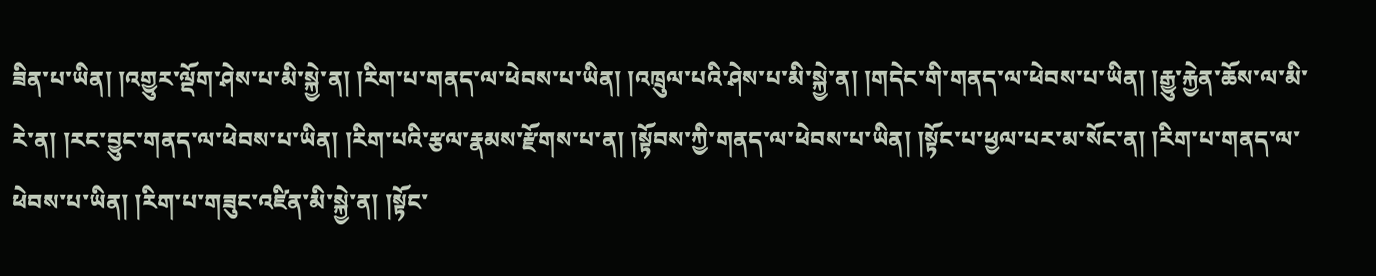ཟིན་པ་ཡིན། །འགྱུར་ལྡོག་ཤེས་པ་མི་སྐྱེ་ན། །རིག་པ་གནད་ལ་ཕེབས་པ་ཡིན། །འཁྲུལ་པའི་ཤེས་པ་མི་སྐྱེ་ན། །གདེང་གི་གནད་ལ་ཕེབས་པ་ཡིན། །རྒྱུ་རྐྱེན་ཆོས་ལ་མི་རེ་ན། །རང་བྱུང་གནད་ལ་ཕེབས་པ་ཡིན། །རིག་པའི་རྩལ་རྣམས་རྫོགས་པ་ན། །སྟོབས་ཀྱི་གནད་ལ་ཕེབས་པ་ཡིན། །སྟོང་པ་ཕྱལ་པར་མ་སོང་ན། །རིག་པ་གནད་ལ་ཕེབས་པ་ཡིན། །རིག་པ་གཟུང་འཛིན་མི་སྐྱེ་ན། །སྟོང་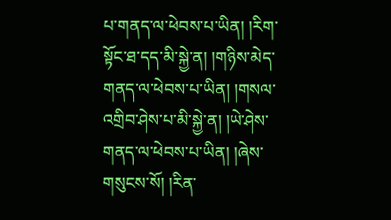པ་གནད་ལ་ཕེབས་པ་ཡིན། །རིག་སྟོང་ཐ་དད་མི་སྐྱེ་ན། །གཉིས་མེད་གནད་ལ་ཕེབས་པ་ཡིན། །གསལ་འགྲིབ་ཤེས་པ་མི་སྐྱེ་ན། །ཡེ་ཤེས་གནད་ལ་ཕེབས་པ་ཡིན། །ཞེས་གསུངས་སོ། །རིན་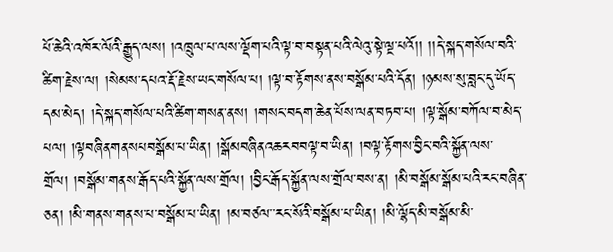པོ་ཆེའི་འཁོར་ལོའི་རྒྱུད་ལས། །འཁྲུལ་པ་ལས་ལྡོག་པའི་ལྟ་བ་བསྟན་པའི་ལེའུ་སྟེ་ལྔ་པའོ།། །།དེ་སྐད་གསོལ་བའི་ཚིག་རྗེས་ལ། །སེམས་དཔའ་རྡོ་རྗེས་ཡང་གསོལ་པ། །ལྟ་བ་རྟོགས་ནས་བསྒོམ་པའི་དོན། །ཉམས་སུ་བླང་དུ་ཡོད་དམ་མེད། །དེ་སྐད་གསོལ་པའི་ཚིག་གསན་ནས། །གསང་བདག་ཆེན་པོས་ལན་བཏབ་པ། །ལྟ་སྒོམ་བཀོལ་བ་མེད་པལ། །ལྟབཞིནགནསཔབསྒོམ་པ་ཡིན། །སྒོམབཞིནའཆརབབལྟ་བ་ཡིན། །བལྟ་རྟོགས་བྱིང་བའི་སྐྱོན་ལས་གྲོལ། །བསྒོམ་གནས་རྒོད་པའི་སྐྱོན་ལས་གྲོལ། །བྱིང་རྒོད་སྐྱོན་ལས་གྲོལ་བས་ན། །མི་བསྒོམ་སྒོམ་པའི་རང་བཞིན་ཅན། །མི་གནས་གནས་པ་བསྒོམ་པ་ཡིན། །མ་བཙལ་་རང་སོའི་བསྒོམ་པ་ཡིན། །མི་ལྷོད་མི་བསྒོམ་མི་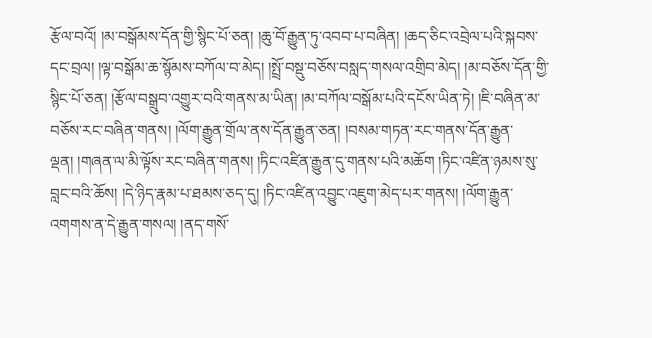རྩོལ་བའོ། །མ་བསྒོམས་དོན་གྱི་སྙིང་པོ་ཅན། །ཆུ་བོ་རྒྱུན་ཏུ་འབབ་པ་བཞིན། །ཆད་ཅིང་འབྲེལ་པའི་སྐབས་དང་བྲལ། །ལྟ་བསྒོམ་ཆ་སྙོམས་བཀོལ་བ་མེད། །སྤྲོ་བསྡུ་བཅོས་བསླད་གསལ་འགྲིབ་མེད། །མ་བཅོས་དོན་གྱི་སྙིང་པོ་ཅན། །རྩོལ་བསྒྲུབ་འགྱུར་བའི་གནས་མ་ཡིན། །མ་བཀོལ་བསྒོམ་པའི་དངོས་ཡིན་ཏེ། །ཇི་བཞིན་མ་བཅོས་རང་བཞིན་གནས། །ལོག་རྒྱུན་གྲོལ་ནས་དོན་རྒྱུན་ཅན། །བསམ་གཏན་རང་གནས་དོན་རྒྱུན་ལྡན། །གཞན་ལ་མི་ལྟོས་རང་བཞིན་གནས། །ཏིང་འཛིན་རྒྱུན་དུ་གནས་པའི་མཆོག །ཏིང་འཛིན་ཉམས་སུ་བླང་བའི་ཆོས། །དེ་ཉིད་རྣམ་པ་ཐམས་ཅད་དུ། །ཏིང་འཛིན་འབྱུང་འཇུག་མེད་པར་གནས། །ལོག་རྒྱུན་འགགས་ན་དེ་རྒྱུན་གསལ། །ནད་གསོ་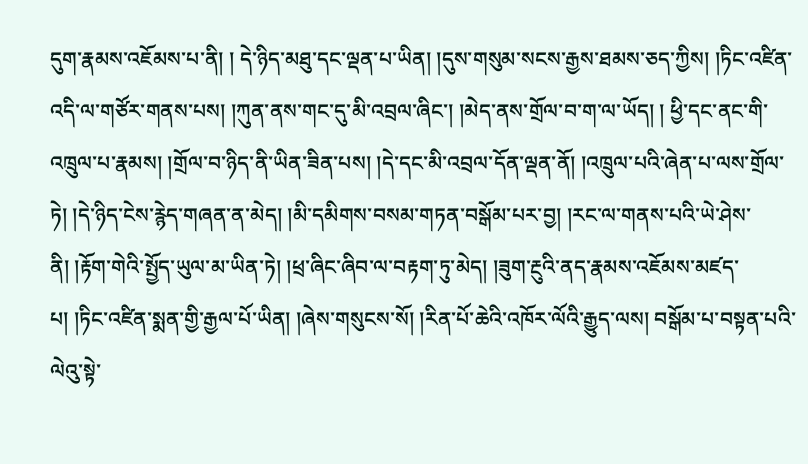དུག་རྣམས་འཇོམས་པ་ནི། ། དེ་ཉིད་མཐུ་དང་ལྡན་པ་ཡིན། །དུས་གསུམ་སངས་རྒྱས་ཐམས་ཅད་ཀྱིས། །ཏིང་འཛིན་འདི་ལ་གཙོར་གནས་པས། །ཀུན་ནས་གང་དུ་མི་འབྲལ་ཞིང་། །མེད་ནས་གྲོལ་བ་ག་ལ་ཡོད། ། ཕྱི་དང་ནང་གི་འཁྲུལ་པ་རྣམས། །གྲོལ་བ་ཉིད་ནི་ཡིན་ཟིན་པས། །དེ་དང་མི་འབྲལ་དོན་ལྡན་ནོ། །འཁྲུལ་པའི་ཞེན་པ་ལས་གྲོལ་ཏེ། །དེ་ཉིད་ངེས་རྙེད་གཞན་ན་མེད། །མི་དམིགས་བསམ་གཏན་བསྒོམ་པར་བྱ། །རང་ལ་གནས་པའི་ཡེ་ཤེས་ནི། །རྟོག་གེའི་སྤྱོད་ཡུལ་མ་ཡིན་ཏེ། །ཕྲ་ཞིང་ཞིབ་ལ་བརྟག་ཏུ་མེད། །ཟུག་རྔུའི་ནད་རྣམས་འཇོམས་མཛད་པ། །ཏིང་འཛིན་སྨན་གྱི་རྒྱལ་པོ་ཡིན། །ཞེས་གསུངས་སོ། །རིན་པོ་ཆེའི་འཁོར་ལོའི་རྒྱུད་ལས། བསྒོམ་པ་བསྟན་པའི་ལེའུ་སྟེ་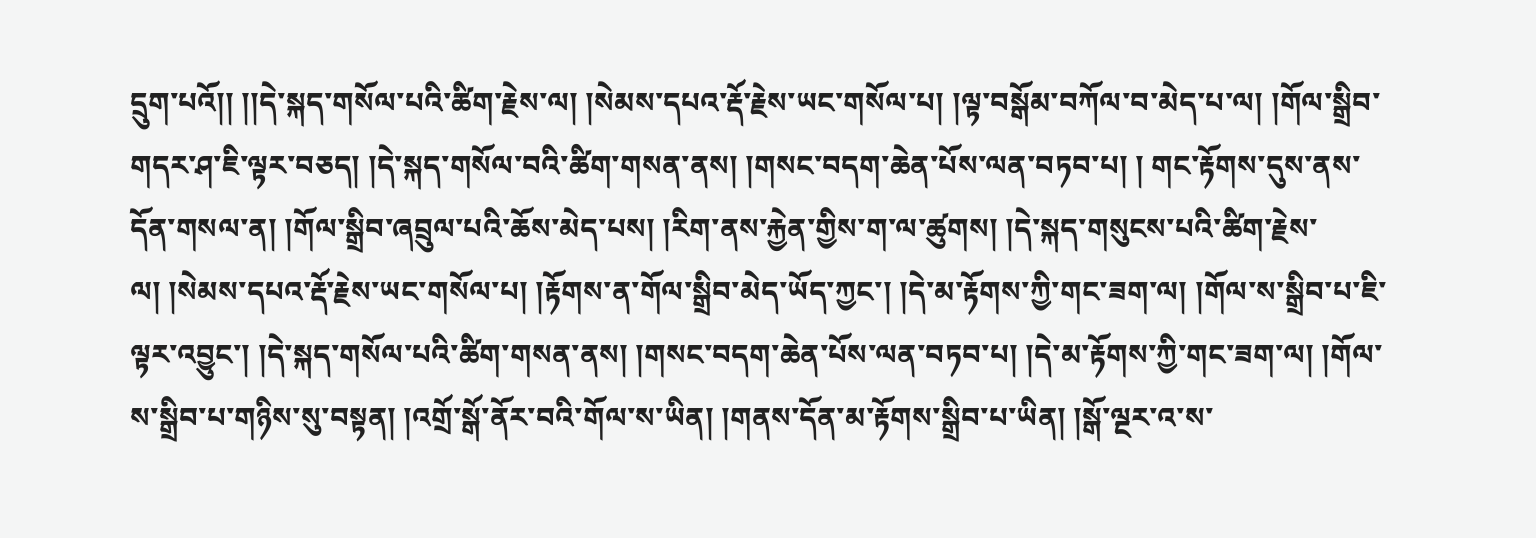དྲུག་པའོ།། །།དེ་སྐད་གསོལ་པའི་ཚིག་རྗེས་ལ། །སེམས་དཔའ་རྡོ་རྗེས་ཡང་གསོལ་པ། །ལྟ་བསྒོམ་བཀོལ་བ་མེད་པ་ལ། །གོལ་སྒྲིབ་གདར་ཤ་ཇི་ལྟར་བཅད། །དེ་སྐད་གསོལ་བའི་ཚིག་གསན་ནས། །གསང་བདག་ཆེན་པོས་ལན་བཏབ་པ། ། གང་རྟོགས་དུས་ནས་དོན་གསལ་ན། །གོལ་སྒྲིབ་ཞབྲུལ་པའི་ཆོས་མེད་པས། །རིག་ནས་རྐྱེན་གྱིས་ག་ལ་ཚུགས། །དེ་སྐད་གསུངས་པའི་ཚིག་རྗེས་ལ། །སེམས་དཔའ་རྡོ་རྗེས་ཡང་གསོལ་པ། །རྟོགས་ན་གོལ་སྒྲིབ་མེད་ཡོད་ཀྱང་། །དེ་མ་རྟོགས་ཀྱི་གང་ཟག་ལ། །གོལ་ས་སྒྲིབ་པ་ཇི་ལྟར་འབྱུང་། །དེ་སྐད་གསོལ་པའི་ཚིག་གསན་ནས། །གསང་བདག་ཆེན་པོས་ལན་བཏབ་པ། །དེ་མ་རྟོགས་ཀྱི་གང་ཟག་ལ། །གོལ་ས་སྒྲིབ་པ་གཉིས་སུ་བསྟན། །འགྲོ་སྒོ་ནོར་བའི་གོལ་ས་ཡིན། །གནས་དོན་མ་རྟོགས་སྒྲིབ་པ་ཡིན། །སྒོ་ལྔར་འ་ས་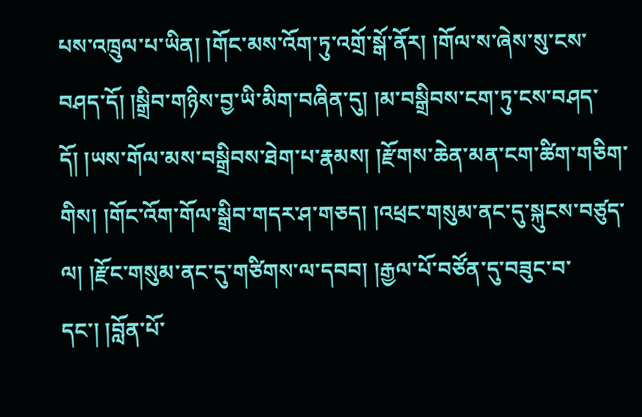པས་འཁྲུལ་པ་ཡིན། །གོང་མས་འོག་ཏུ་འགྲོ་སྒོ་ནོར། །གོལ་ས་ཞེས་སུ་ངས་བཤད་དོ། །སྒྲིབ་གཉིས་བྱ་ཡི་མིག་བཞིན་དུ། །མ་བསྒྲིབས་ངག་ཏུ་ངས་བཤད་དོ། །ཡས་གོལ་མས་བསྒྲིབས་ཐེག་པ་རྣམས། །རྫོགས་ཆེན་མན་ངག་ཚིག་གཅིག་གིས། །གོང་འོག་གོལ་སྒྲིབ་གདར་ཤ་གཅད། །འཕྲང་གསུམ་ནང་དུ་སྐུངས་བཙུད་ལ། །རྫོང་གསུམ་ནང་དུ་གཙིགས་ལ་དབབ། །རྒྱལ་པོ་བཙོན་དུ་བཟུང་བ་དང་། །བློན་པོ་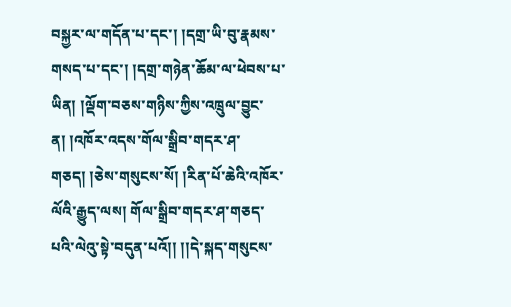བསྐྱར་ལ་གདོན་པ་དང་། །དགྲ་ཡི་བུ་རྣམས་གསད་པ་དང་། །དགྲ་གཉེན་ཆོམ་ལ་ཕེབས་པ་ཡིན། །ལྡོག་བཅས་གཉིས་ཀྱིས་འཁྲུལ་བྱུང་ན། །འཁོར་འདས་གོལ་སྒྲིབ་གདར་ཤ་གཅད། །ཅེས་གསུངས་སོ། །རིན་པོ་ཆེའི་འཁོར་ལོའི་རྒྱུད་ལས། གོལ་སྒྲིབ་གདར་ཤ་གཅད་པའི་ལེའུ་སྟེ་བདུན་པའོ།། །།དེ་སྐད་གསུངས་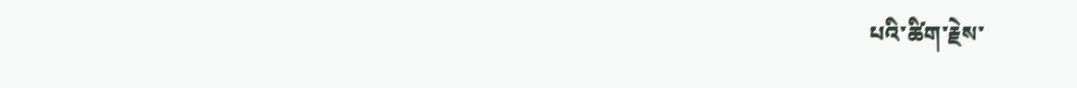པའི་ཚིག་རྗེས་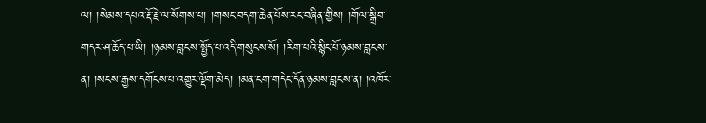ལ། །སེམས་དཔའ་རྡོ་རྗེ་ལ་སོགས་པ། །གསང་བདག་ཆེན་པོས་རང་བཞིན་གྱིས། །གོལ་སྒྲིབ་གདར་ཤ་ཆོད་པ་ཡི། །ཉམས་བླངས་སྤྱོད་པ་འདི་གསུངས་སོ། །རིག་པའི་སྙིང་པོ་ཉམས་བླངས་ན། །སངས་རྒྱས་དགོངས་པ་འགྱུར་ལྡོག་མེད། །མན་ངག་གདེང་དོན་ཉམས་བླངས་ན། །འཁོར་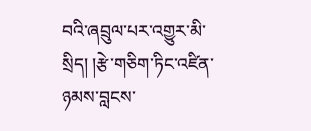བའི་ཞབྲུལ་པར་འགྱུར་མི་སྲིད། །རྩེ་གཅིག་ཏིང་འཛིན་ཉམས་བླངས་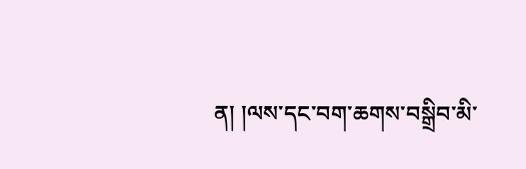ན། །ལས་དང་བག་ཆགས་བསྒྲིབ་མི་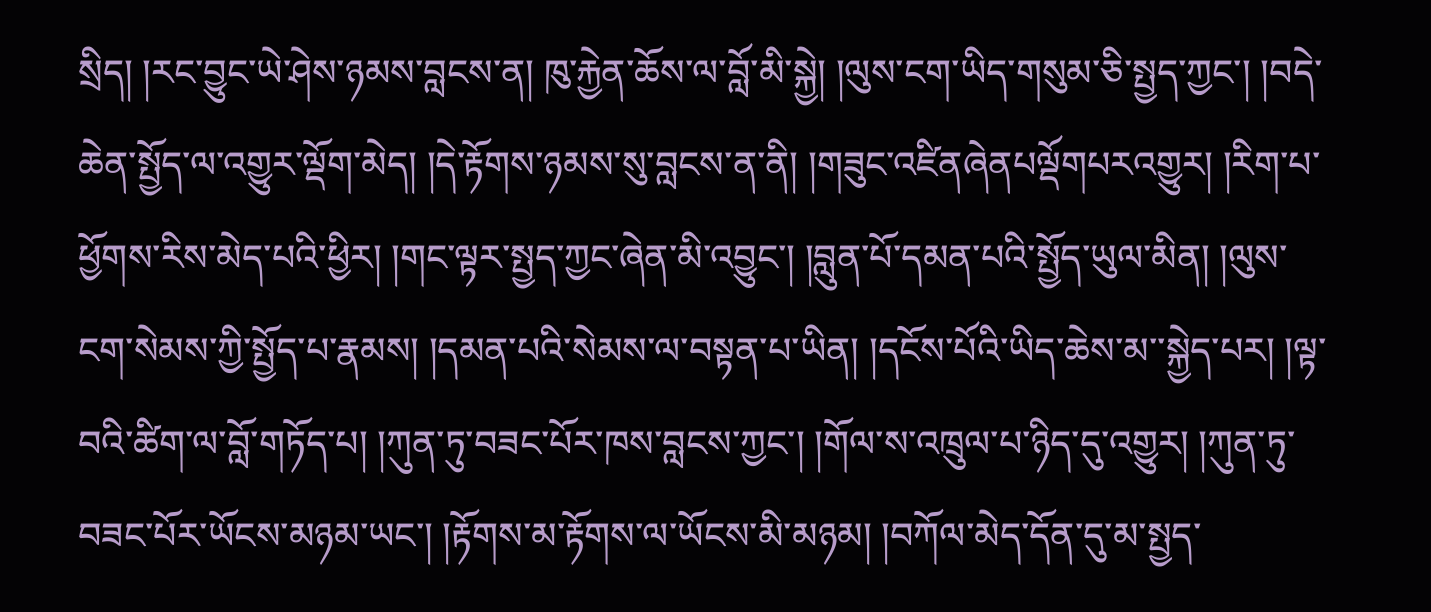སྲིད། །རང་བྱུང་ཡེ་ཤེས་ཉམས་བླངས་ན། ཁུ་རྐྱེན་ཆོས་ལ་བློ་མི་སྐྱེ། །ལུས་ངག་ཡིད་གསུམ་ཅི་སྤྱད་ཀྱང་། །བདེ་ཆེན་སྤྱོད་ལ་འགྱུར་ལྡོག་མེད། །དེ་རྟོགས་ཉམས་སུ་བླངས་ན་ནི། །གཟུང་འཛིནཞེནཔལྡོགཔརའགྱུར། །རིག་པ་ཕྱོགས་རིས་མེད་པའི་ཕྱིར། །གང་ལྟར་སྤྱད་ཀྱང་ཞེན་མི་འབྱུང་། །བླུན་པོ་དམན་པའི་སྤྱོད་ཡུལ་མིན། །ལུས་ངག་སེམས་ཀྱི་སྤྱོད་པ་རྣམས། །དམན་པའི་སེམས་ལ་བསྟན་པ་ཡིན། །དངོས་པོའི་ཡིད་ཆེས་མ་་སྐྱེད་པར། །ལྟ་བའི་ཚིག་ལ་བློ་གཏོད་པ། །ཀུན་ཏུ་བཟང་པོར་ཁས་བླངས་ཀྱང་། །གོལ་ས་འཁྲུལ་པ་ཉིད་དུ་འགྱུར། །ཀུན་ཏུ་བཟང་པོར་ཡོངས་མཉམ་ཡང་། །རྟོགས་མ་རྟོགས་ལ་ཡོངས་མི་མཉམ། །བཀོལ་མེད་དོན་དུ་མ་སྤྱད་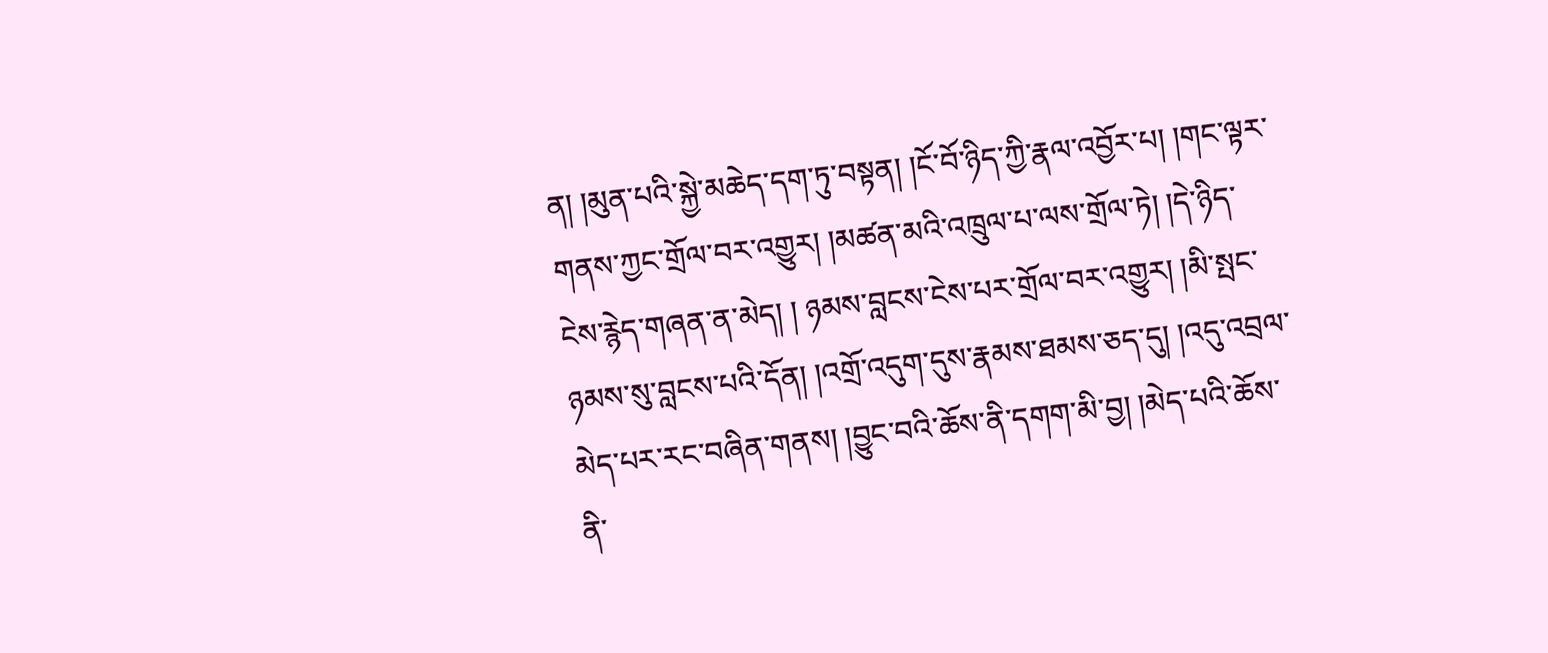ན། །མུན་པའི་སྐྱེ་མཆེད་དག་ཏུ་བསྟན། །ངོ་བོ་ཉིད་ཀྱི་རྣལ་འབྱོར་པ། །གང་ལྟར་གནས་ཀྱང་གྲོལ་བར་འགྱུར། །མཚན་མའི་འཁྲུལ་པ་ལས་གྲོལ་ཏེ། །དེ་ཉིད་ངེས་རྙེད་གཞན་ན་མེད། ། ཉམས་བླངས་ངེས་པར་གྲོལ་བར་འགྱུར། །མི་སྤང་ཉམས་སུ་བླངས་པའི་དོན། །འགྲོ་འདུག་དུས་རྣམས་ཐམས་ཅད་དུ། །འདུ་འབྲལ་མེད་པར་རང་བཞིན་གནས། །བྱུང་བའི་ཆོས་ནི་དགག་མི་བྱ། །མེད་པའི་ཆོས་ནི་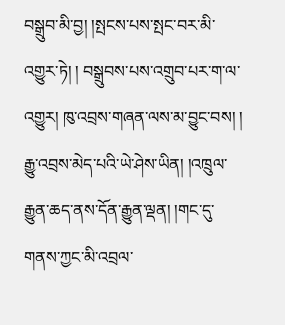བསྒྲུབ་མི་བྱ། །སྤངས་པས་སྤང་བར་མི་འགྱུར་ཏེ། ། བསྒྲུབས་པས་འགྲུབ་པར་ག་ལ་འགྱུར། ཁུ་འབྲས་གཞན་ལས་མ་བྱུང་བས། ། རྒྱུ་འབྲས་མེད་པའི་ཡེ་ཤེས་ཡིན། །འཁྲུལ་རྒྱུན་ཆད་ནས་དོན་རྒྱུན་ལྡན། །གང་དུ་གནས་ཀྱང་མི་འབྲལ་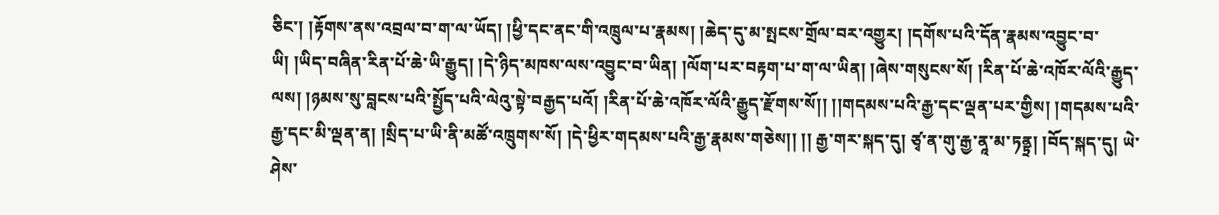ཅིང་། །རྟོགས་ནས་འབྲལ་བ་ག་ལ་ཡོད། །ཕྱི་དང་ནང་གི་འཁྲུལ་པ་རྣམས། །ཆེད་དུ་མ་སྤངས་གྲོལ་བར་འགྱུར། །དགོས་པའི་དོན་རྣམས་འབྱུང་བ་ཡི། །ཡིད་བཞིན་རིན་པོ་ཆེ་ཡི་རྒྱུད། །དེ་ཉིད་མཁས་ལས་འབྱུང་བ་ཡིན། །ལོག་པར་བརྟག་པ་ག་ལ་ཡིན། །ཞེས་གསུངས་སོ། །རིན་པོ་ཆེ་འཁོར་ལོའི་རྒྱུད་ལས། །ཉམས་སུ་བླངས་པའི་སྤྱོད་པའི་ལེའུ་སྟེ་བརྒྱད་པའོ། །རིན་པོ་ཆེ་འཁོར་ལོའི་རྒྱུད་རྫོགས་སོ།། །།གདམས་པའི་རྒྱ་དང་ལྡན་པར་གྱིས། །གདམས་པའི་རྒྱ་དང་མི་ལྡན་ན། །སྲིད་པ་ཡི་ནི་མཚོ་འཁྲུགས་སོ། །དེ་ཕྱིར་གདམས་པའི་རྒྱ་རྣམས་གཅེས།། །། རྒྱ་གར་སྐད་དུ། ཙྭ་ན་གུ་རྒྱ་ནཱ་མ་ཏནྟྲ། །བོད་སྐད་དུ། ཡེ་ཤེས་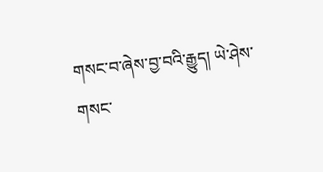གསང་བ་ཞེས་བྱ་བའི་རྒྱུད། ཡེ་ཤེས་གསང་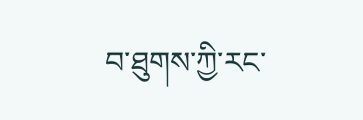བ་ཐུགས་ཀྱི་རང་